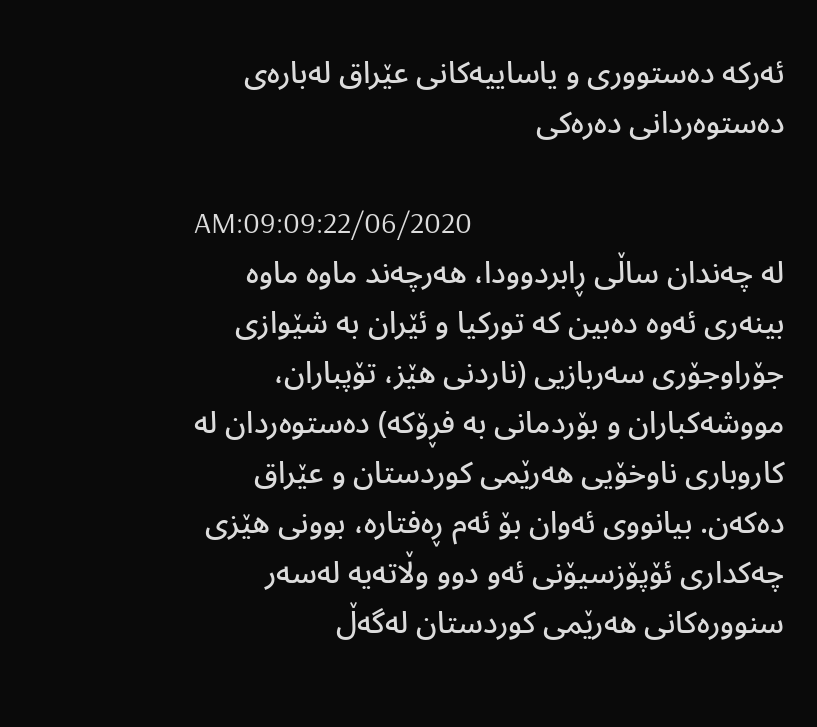ئه‌ركه‌ ده‌ستووری و یاساییه‌كانی عێراق له‌باره‌ی ده‌ستوه‌ردانی ده‌ره‌كی

AM:09:09:22/06/2020
له‌ چه‌ندان ساڵی ڕابردوودا، هه‌رچه‌ند ماوه‌ ماوه‌ بینه‌ری ئه‌وه‌ ده‌بین كه‌ توركیا و ئێران به‌ شێوازی جۆراوجۆری سه‌ربازیی (ناردنی هێز، تۆپباران، مووشه‌كباران و بۆردمانی به‌ فڕۆكه‌) ده‌ستوه‌ردان له‌ كاروباری ناوخۆیی هه‌رێمی كوردستان و عێراق ده‌كه‌ن. بیانووی ئه‌وان بۆ ئه‌م ڕه‌فتاره‌، بوونی هێزی چه‌كداری ئۆپۆزسیۆنی ئه‌و دوو وڵاته‌یه‌ له‌سه‌ر سنووره‌كانی هه‌رێمی كوردستان له‌گه‌ڵ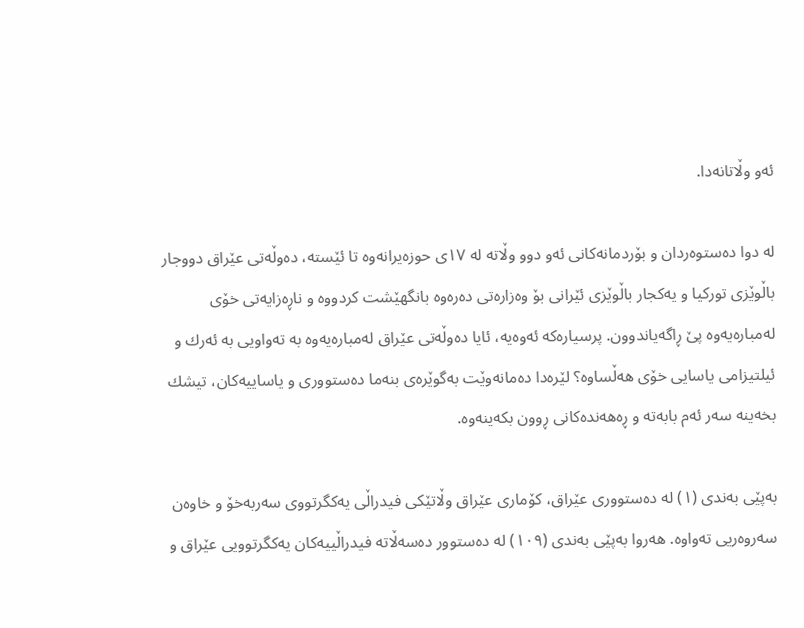ئه‌و وڵاتانه‌دا.

له‌ دوا ده‌ستوه‌ردان و بۆردمانه‌كانی ئه‌و دوو وڵاته‌ له‌ ١٧ی حوزه‌یرانه‌وه‌ تا ئێسته‌، ده‌وڵه‌تی عێراق دووجار باڵوێزی توركیا و یه‌كجار باڵوێزی ئێرانی بۆ وه‌زاره‌تی ده‌ره‌وه‌ بانگهێشت كردووه‌ و ناڕه‌زایه‌تی خۆی له‌مباره‌یه‌وه‌ پێ ڕاگه‌یاندوون. پرسیاره‌كه‌ ئه‌وه‌یه‌، ئایا ده‌وڵه‌تی عێراق له‌مباره‌یه‌وه‌ به‌ ته‌واویی به‌ ئه‌رك و ئیلتیزامی یاسایی خۆی هه‌ڵساوه‌؟ لێره‌دا ده‌مانه‌وێت به‌گوێره‌ی بنه‌ما ده‌ستووری و یاساییه‌كان، تیشك بخه‌ینه‌ سه‌ر ئه‌م بابه‌ته‌ و ڕه‌هه‌نده‌كانی ڕوون بكه‌ینه‌وه‌.

به‌پێی به‌ندی (١) له‌ ده‌ستووری عێراق، كۆماری عێراق وڵاتێكی فیدراڵی یه‌كگرتووی سه‌ربه‌خۆ و خاوه‌ن سه‌روه‌ریی ته‌واوه‌. هه‌روا به‌پێی به‌ندی (١٠٩) له‌ ده‌ستوور ده‌سه‌ڵاته‌ فیدراڵییه‌كان یه‌كگرتوویی عێراق و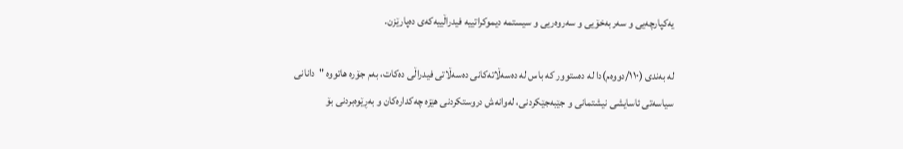یه‌كپارچه‌یی و سه‌ربه‌خۆیی و سه‌روه‌ریی و سیستمه‌ دیموكراتییه‌ فیدراڵییه‌كه‌ی ده‌پارێزن.

له‌ به‌ندی (١١٠/دووه‌م)دا له‌ ده‌ستوور كه‌ باس له‌ ده‌سه‌ڵاته‌كانی ده‌سه‌ڵاتی فیدراڵی ده‌كات، به‌م جۆره‌ هاتووه‌ "دانانی سیاسه‌تی ئاسایشی نیشتمانی و جێبه‌جێكردنی، له‌وانه‌ش دروستكردنی هێزه‌ چه‌كداره‌كان و به‌ڕێوه‌بردنی بۆ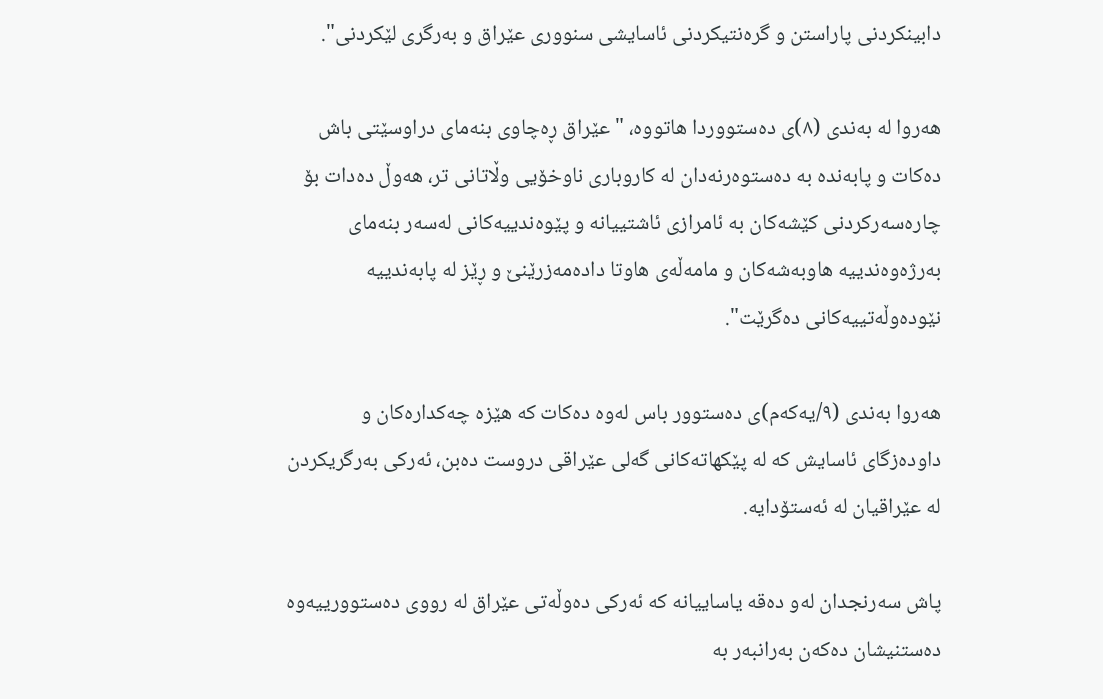دابینكردنی پاراستن و گره‌نتیكردنی ئاسایشی سنووری عێراق و به‌رگری لێكردنی".

هه‌روا له‌ به‌ندی (٨)ی ده‌ستووردا هاتووه‌، "عێراق ڕه‌چاوی بنه‌مای دراوسێتی باش ده‌كات و پابه‌نده‌ به‌ ده‌ستوه‌رنه‌دان له‌ كاروباری ناوخۆیی وڵاتانی تر، هه‌وڵ ده‌دات بۆ چاره‌سه‌ركردنی كێشه‌كان به‌ ئامرازی ئاشتییانه‌ و پێوه‌ندییه‌كانی له‌سه‌ر بنه‌مای به‌رژه‌وه‌ندییه‌ هاوبه‌شه‌كان و مامه‌ڵه‌ی هاوتا داده‌مه‌زرێنێ و ڕێز له‌ پابه‌ندییه‌ نێوده‌وڵه‌تییه‌كانی ده‌گرێت".

هه‌روا به‌ندی (٩/یه‌كه‌م)ی ده‌ستوور باس له‌وه‌ ده‌كات كه‌ هێزه‌ چه‌كداره‌كان و داوده‌زگای ئاسایش كه‌ له‌ پێكهاته‌كانی گه‌لی عێراقی دروست ده‌بن، ئه‌ركی به‌رگریكردن له‌ عێراقیان له‌ ئه‌ستۆدایه‌.

پاش سه‌رنجدان له‌و ده‌قه‌ یاساییانه‌ كه‌ ئه‌ركی ده‌وڵه‌تی عێراق له‌ رووی ده‌ستوورییه‌وه‌ ده‌ستنیشان ده‌كه‌ن به‌رانبه‌ر به‌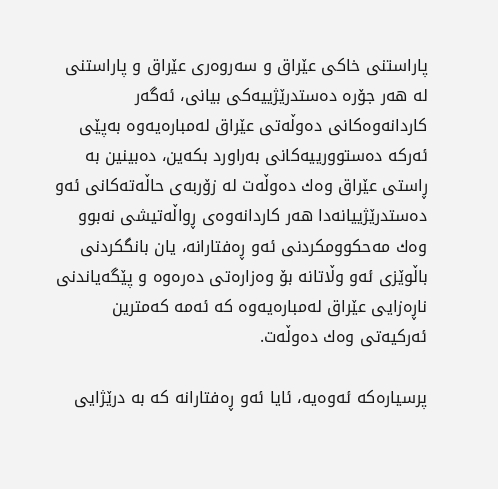پاراستنی خاكی عێراق و سه‌روه‌ری عێراق و پاراستنی له‌ هه‌ر جۆره‌ ده‌ستدرێژییه‌كی بیانی، ئه‌گه‌ر كاردانه‌وه‌كانی ده‌وڵه‌تی عێراق له‌مباره‌یه‌وه‌ به‌پێی ئه‌ركه‌ ده‌ستوورییه‌كانی به‌راورد بكه‌ین، ده‌بینین به‌ ڕاستی عێراق وه‌ك ده‌وڵه‌ت له‌ زۆربه‌ی حاڵه‌ته‌كانی ئه‌و ده‌ستدرێژییانه‌دا هه‌ر كاردانه‌وه‌ی ڕواڵه‌تیشی نه‌بوو وه‌ك مه‌حكوومكردنی ئه‌و ڕه‌فتارانه‌، یان بانگكردنی باڵوێزی ئه‌و وڵاتانه‌ بۆ وه‌زاره‌تی ده‌ره‌وه‌ و پێگه‌یاندنی ناڕه‌زایی عێراق له‌مباره‌یه‌وه‌ كه‌ ئه‌مه‌ كه‌مترین ئه‌ركیه‌تی وه‌ك ده‌وڵه‌ت.

پرسیاره‌كه‌ ئه‌وه‌یه‌، ئایا ئه‌و ڕه‌فتارانه‌ كه‌ به‌ درێژایی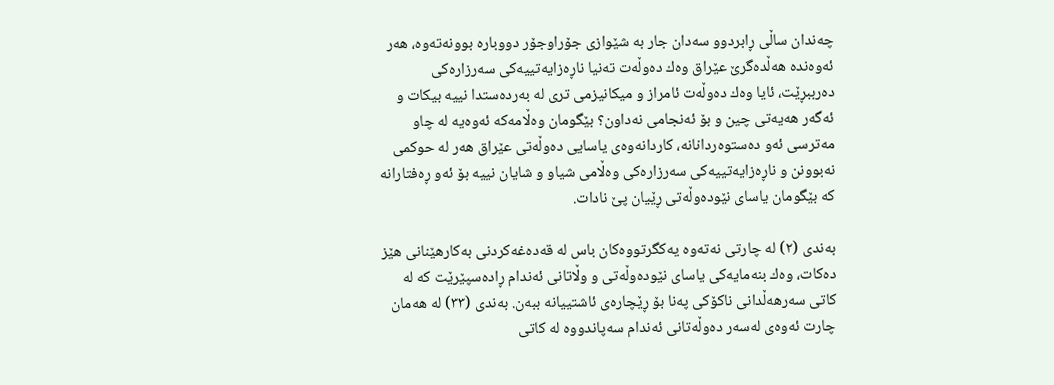چه‌ندان ساڵی ڕابردوو سه‌دان جار به‌ شێوازی جۆراوجۆر دووباره‌ بوونه‌ته‌وه‌، هه‌ر ئه‌وه‌نده‌ هه‌ڵده‌گرێ عێراق وه‌ك ده‌وڵه‌ت ته‌نیا ناڕه‌زایه‌تییه‌كی سه‌رزاره‌كی ده‌رببڕێت، ئایا وه‌ك ده‌وڵه‌ت ئامراز و میكانیزمی تری له‌ به‌رده‌ستدا نییه‌ بیكات و ئه‌گه‌ر هه‌یه‌تی چین و بۆ ئه‌نجامی نه‌داون؟ بێگومان وه‌ڵامه‌كه‌ ئه‌وه‌یه‌ له‌ چاو مه‌ترسی ئه‌و ده‌ستوه‌ردانانه‌، كاردانه‌وه‌ی یاسایی ده‌وڵه‌تی عێراق هه‌ر له‌ حوكمی نه‌بوونن و ناڕه‌زایه‌تییه‌كی سه‌رزاره‌كی وه‌ڵامی شیاو و شایان نییه‌ بۆ ئه‌و ڕه‌فتارانه‌ كه‌ بێگومان یاسای نێوده‌وڵه‌تی ڕێیان پێ نادات.

به‌ندی (٢) له‌ چارتی نه‌ته‌وه‌ یه‌كگرتووه‌كان باس له‌ قه‌ده‌غه‌كردنی به‌كارهێنانی هێز ده‌كات، وه‌ك بنه‌مایه‌كی یاسای نێوده‌وڵه‌تی و وڵاتانی ئه‌ندام ڕاده‌سپێرێت كه‌ له‌ كاتی سه‌رهه‌ڵدانی ناكۆكی په‌نا بۆ ڕێچاره‌ی ئاشتییانه‌ ببه‌ن. به‌ندی (٣٣) له‌ هه‌مان چارت ئه‌وه‌ی له‌سه‌ر ده‌وڵه‌تانی ئه‌ندام سه‌پاندووه‌ له‌ كاتی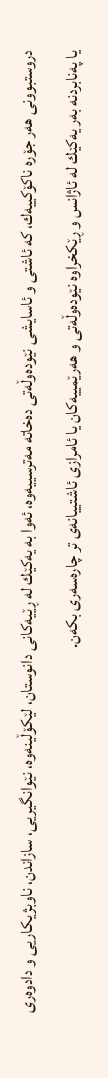دروستبوونی هه‌ر جۆره‌ ناكۆكییه‌ك، كه‌ ئاشتی و ئاسایشی نێوده‌وڵه‌تی ده‌خاته‌ مه‌ترسییه‌وه‌، ئه‌وا به‌ یه‌كێك له‌ ڕێیه‌كانی دانوستان، لێكۆڵینه‌وه‌، نێوانگیریی، سازاندن، ناوبژیكاریی و دادوه‌ری یا په‌نابردنه‌ به‌ر یه‌كێك له‌ ئاژانس و ڕێكخراوه‌ نێوده‌وڵه‌تی و هه‌رێمییه‌كان یا ئامرازی ئاشتییانه‌ی تر چاره‌سه‌ری بكه‌ن.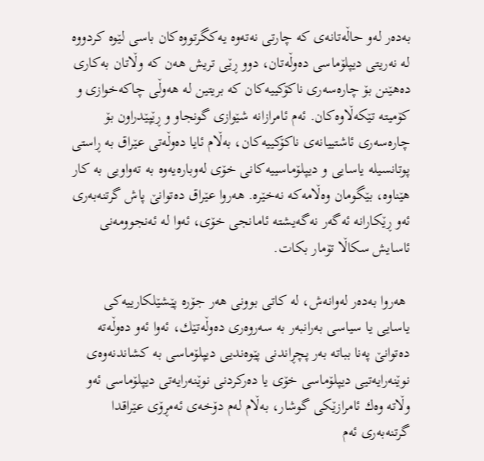به‌ده‌ر له‌و حاڵه‌تانه‌ی كه‌ چارتی نه‌ته‌وه‌ یه‌كگرتووه‌كان باسی لێوه‌ كردووه‌ له‌ نه‌ریتی دیپلۆماسی ده‌وڵه‌تان، دوو ڕێی تریش هه‌ن كه‌ وڵاتان به‌كاری ده‌هێنن بۆ چاره‌سه‌ری ناكۆكییه‌كان كه‌ بریتین له‌ هه‌وڵی چاكه‌خوازی و كۆمیته‌ تێكه‌ڵاوه‌كان. ئه‌م ئامرازانه‌ شێوازی گونجاو و ڕێپێدراون بۆ چاره‌سه‌ری ئاشتییانه‌ی ناكۆكییه‌كان، به‌ڵام ئایا ده‌وڵه‌تی عێراق به‌ ڕاستی پوتانسیله‌ یاسایی و دیپلۆماسییه‌كانی خۆی له‌وباره‌یه‌وه‌ به‌ ته‌واویی به‌ كار هێناوه‌، بێگومان وه‌ڵامه‌كه‌ نه‌خێره‌. هه‌روا عێراق ده‌توانێ پاش گرتنه‌به‌ری ئه‌و ڕێكارانه‌ ئه‌گه‌ر نه‌گه‌یشته‌ ئامانجی خۆی، ئه‌وا له‌ ئه‌نجوومه‌نی ئاسایش سكاڵا تۆمار بكات.

 هه‌روا به‌ده‌ر له‌وانه‌ش، له‌ كاتی بوونی هه‌ر جۆره‌ پێشێلكارییه‌كی یاسایی یا سیاسی به‌رانبه‌ر به‌ سه‌روه‌ری ده‌وڵه‌تێك، ئه‌وا ئه‌و ده‌وڵه‌ته‌ ده‌توانێ په‌نا بباته‌ به‌ر پچڕاندنی پێوه‌ندیی دیپلۆماسی به‌ كشاندنه‌وه‌ی نوێنه‌رایه‌تیی دیپلۆماسی خۆی یا ده‌ركردنی نوێنه‌رایه‌تی دیپلۆماسی ئه‌و وڵاته‌ وه‌ك ئامرازێكی گوشار، به‌ڵام له‌م دۆخه‌ی ئه‌مڕۆی عێراقدا گرتنه‌به‌ری ئه‌م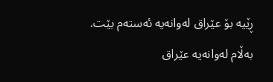ڕێیه‌ بۆ عێراق له‌وانه‌یه‌ ئه‌سته‌م بێت. به‌ڵام له‌وانه‌یه‌ عێراق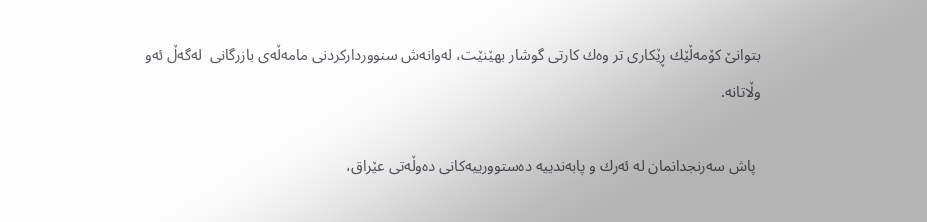بتوانێ كۆمه‌ڵێك ڕێكاری تر وه‌ك كارتی گوشار بهێنێت، له‌وانه‌ش سنوورداركردنی مامه‌ڵه‌ی بازرگانی  له‌گه‌ڵ ئه‌و وڵاتانه‌.

 پاش سه‌رنجدانمان له‌ ئه‌رك و پابه‌ندییه‌ ده‌ستوورییه‌كانی ده‌وڵه‌تی عێراق،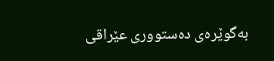به‌گوێره‌ی ده‌ستووری عێراقی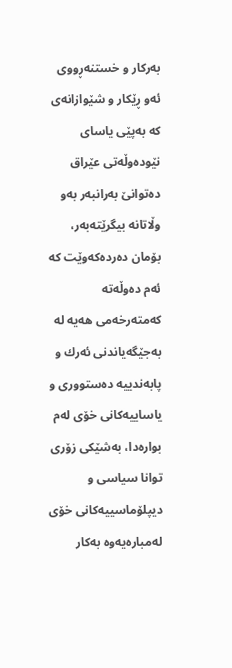به‌ركار و خستنه‌ڕووی ئه‌و ڕێكار و شێوازانه‌ی كه‌ به‌پێی یاسای نێوده‌وڵه‌تی عێراق ده‌توانێ به‌رانبه‌ر به‌و وڵاتانه‌ بیگرێته‌به‌ر، بۆمان ده‌رده‌كه‌وێت كه‌ ئه‌م ده‌وڵه‌ته‌ كه‌مته‌رخه‌می هه‌یه‌ له‌ به‌جێگه‌یاندنی ئه‌رك و پابه‌ندییه‌ ده‌ستووری و یاساییه‌كانی خۆی له‌م بواره‌دا، به‌شێكی زۆری توانا سیاسی و دیپلۆماسییه‌كانی خۆی له‌مباره‌یه‌وه‌ به‌كار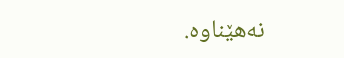نه‌هێناوه‌.